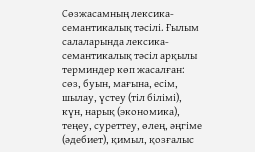Сөзжасамның лексика-семантикалық тәсілі. Ғылым салаларында лексика-семантикалық тәсіл арқылы терминдер көп жасалған:
сөз, буын, мағына, есім, шылау, үстеу (тіл білімі), күн, нарық (экономика), теңеу, суреттеу, өлең, әңгіме (әдебиет), қимыл, қозғалыс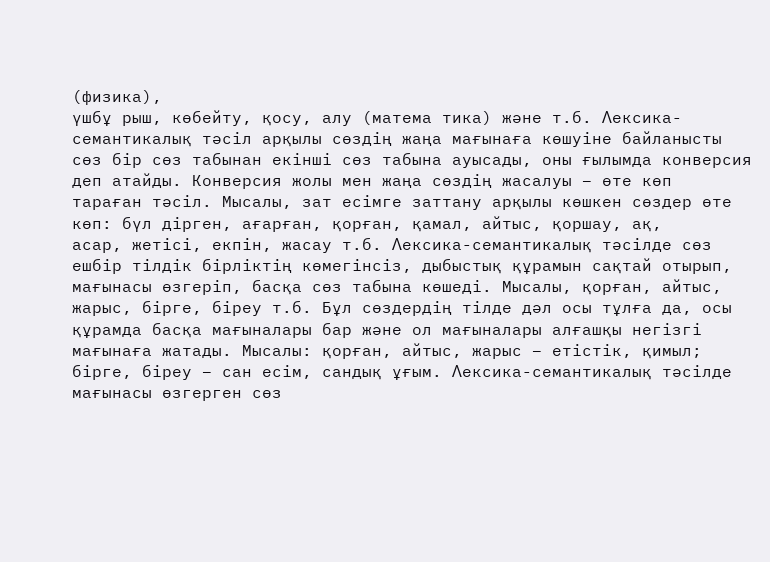(физика),
үшбұ рыш, көбейту, қосу, алу (матема тика) және т.б. Ʌексика-семантикалық тәсіл арқылы сөздің жаңа мағынаға көшуіне байланысты
сөз бір сөз табынан екінші сөз табына ауысады, оны ғылымда конверсия деп атайды. Конверсия жолы мен жаңа сөздің жасалуы – өте көп
тараған тәсіл. Мысалы, зат есімге заттану арқылы көшкен сөздер өте көп: бүл дірген, ағарған, қорған, қамал, айтыс, қоршау, ақ,
асар, жетісі, екпін, жасау т.б. Ʌексика-семантикалық тәсілде сөз ешбір тілдік бірліктің көмегінсіз, дыбыстық құрамын сақтай отырып,
мағынасы өзгеріп, басқа сөз табына көшеді. Мысалы, қорған, айтыс, жарыс, бірге, біреу т.б. Бұл сөздердің тілде дәл осы тұлға да, осы
құрамда басқа мағыналары бар және ол мағыналары алғашқы негізгі мағынаға жатады. Мысалы: қорған, айтыс, жарыс – етістік, қимыл;
бірге, біреу – сан есім, сандық ұғым. Ʌексика-семантикалық тәсілде мағынасы өзгерген сөз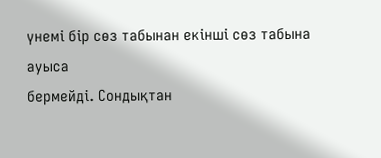үнемі бір сөз табынан екінші сөз табына ауыса
бермейді. Сондықтан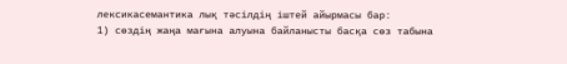лексикасемантика лық тәсілдің іштей айырмасы бар:
1) сөздің жаңа мағына алуына байланысты басқа сөз табына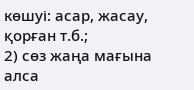көшуі: асар, жасау, қорған т.б.;
2) сөз жаңа мағына алса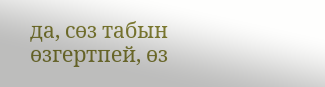да, сөз табын өзгертпей, өз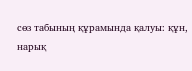сөз табының құрамында қалуы: құн, нарық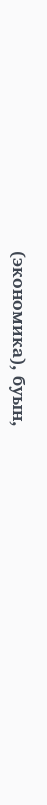(экономика), буын,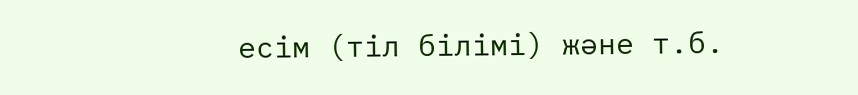есім (тіл білімі) және т.б.